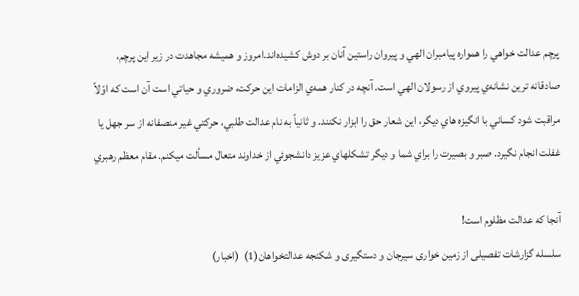پرچم عدالت خواهي را همواره پيامبران الهي و پيروان راستين آنان بر دوش كشيده‌اند.امروز و هميشه مجاهدت در زير اين پرچم، صادقانه ترين نشانه‌ي پيروي از رسولان الهي است. آنچه در كنار همه‌ي الزامات اين حركت، ضروري و حياتي است آن است كه اوّلاً مراقبت شود كساني با انگيزه هاي ديگر، اين شعار حق را ابزار نكنند. و ثانياً به نام عدالت طلبي، حركتي غير منصفانه از سر جهل يا غفلت انجام نگيرد. صبر و بصيرت را براي شما و ديگر تشكلهاي عزيز دانشجوئي از خداوند متعال مسألت ميكنم. مقام معظم رهبري

آنجا كه عدالت مظلوم است!
سلسله گزارشات تفصیلی از زمین خواری سیرجان و دستگیری و شکنجه عدالتخواهان(1)  (اخبار)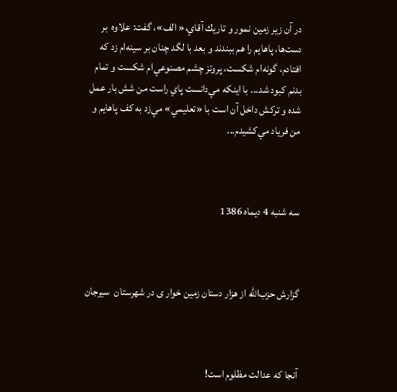در آن زير زمين نمور و ‌تار‌يك آقاي،« الف»، گفت: علاوه  بر دست‌ها، پاهايم را هم ببندند و بعد با لگد چنان بر سينه‌ام زد كه افتادم، گونه‌ام شكست، پروتز چشم مصنوعي‌ام شكست و تمام بدنم كبود شد... با اينكه مي‌دانست پاي راست من شش بار عمل شده و تركش داخل آن است با «تعليمي» مي‌‌زد به كف پاهايم و من فرياد مي‌كشيدم...



سه شنبه 4 دیماه 1386



گزارش حزب‌الله از هزار دستان زمین خوار ی در شهرستان  سيرجان



آنجا كه عدالت مظلوم است!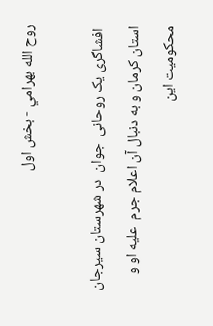روح الله بهرامي - بخش اول

 افشاگری یک روحانی  جوان  در شهرستان سيرجان استان كرمان و به دنبال آن اعلام جرم  عليه او و محكوميت اين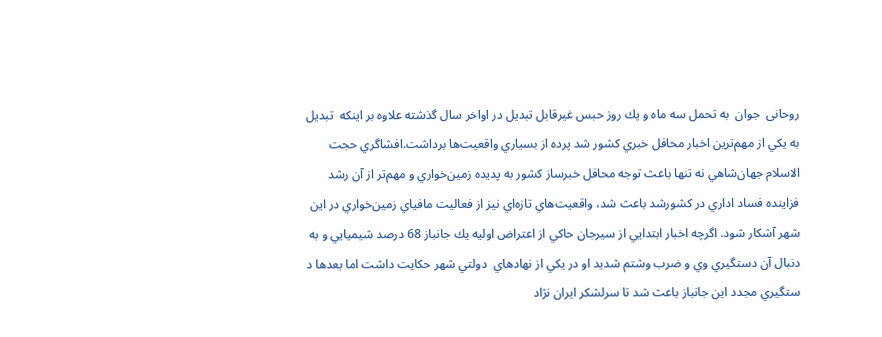روحانی  جوان  به تحمل سه ماه و يك روز حبس غيرقابل تبديل در اواخر سال گذشته علاوه بر اينكه  تبديل به يكي از مهم‌ترين اخبار محافل خبري كشور شد پرده از بسياري واقعيت‌ها برداشت.افشاگري حجت الاسلام جهان‌شاهي نه تنها باعث توجه محافل خبرساز كشور به پديده زمين‌خواري و مهم‌تر از آن رشد فزاينده فساد اداري در كشورشد باعث شد، واقعيت‌هاي تازه‌اي نيز از فعاليت مافياي زمين‌خواري در اين شهر آشكار شود. اگرچه اخبار ابتدايي از سيرجان حاكي از اعتراض اوليه يك جانباز 68 درصد شيميايي و به دنبال آن دستگيري وي و ضرب وشتم شديد او در يكي از نهادهاي  دولتي شهر حكايت داشت اما بعدها د ستگيري مجدد اين جانباز باعث شد تا سرلشكر ايران نژاد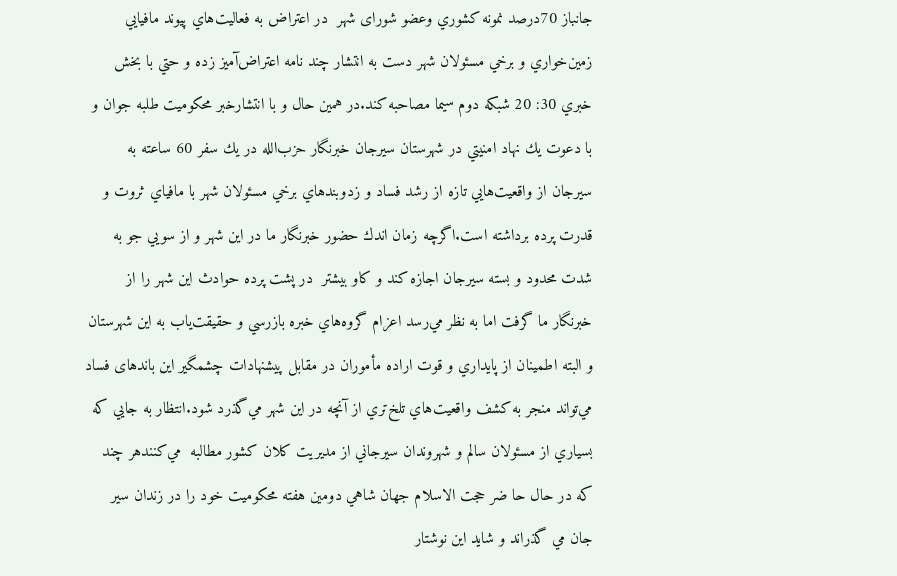جانباز 70درصد نمونه كشوري وعضو شورای شهر  در اعتراض به فعاليت‌هاي پيوند مافيايي زمين‌خواري و برخي مسئولان شهر دست به انتشار چند نامه اعتراض‌آميز زده و حتي با بخش خبري 30: 20 شبكه دوم سيما مصاحبه كند.در همين حال و با انتشارخبر محكوميت طلبه جوان و با دعوت يك نهاد امنيتي در شهرستان سيرجان خبرنگار حزب‌الله در يك سفر 60 ساعته به سيرجان از واقعيت‌هايي تازه از رشد فساد و زدوبندهاي برخي مسئولان شهر با مافياي ثروت و قدرت پرده برداشته است.اگرچه زمان اندك حضور خبرنگار ما در اين شهر و از سويي جو به شدت محدود و بسته سيرجان اجازه كند و كاو بیشتر  در پشت پرده حوادث اين شهر را از خبرنگار ما گرفت اما به نظر مي‌رسد اعزام گروه‌هاي خبره بازرسي و حقيقت‌ياب به اين شهرستان و البته اطمينان از پايداري و قوت اراده مأموران در مقابل پيشنهادات چشمگير اين باندهای فساد مي‌تواند منجر به كشف واقعيت‌هاي تلخ‌تري از آنچه در اين شهر مي‌گذرد شود.انتظار به جايي كه بسياري از مسئولان سالم و شهروندان سيرجاني از مديريت كلان كشور مطالبه  مي‌كنندهر چند كه در حال حا ضر حجت الاسلام جهان شاهي دومين هفته محكوميت خود را در زندان سير جان مي گذراند و شايد اين نوشتار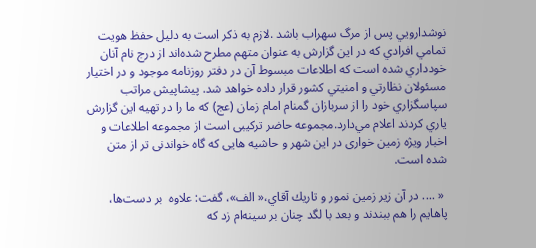نوشدارويي پس از مرگ سهراب باشد .لازم به ذكر است به دليل حفظ هويت تمامي افرادي كه در اين گزارش به عنوان متهم مطرح شده‌اند از درج نام آنان خودداري شده است كه اطلاعات مبسوط آن در دفتر روزنامه موجود و در اختيار مسئولان نظارتي و امنيتي كشور قرار داده خواهد شد. پيشاپيش مراتب سپاسگزاري خود را از سربازان گمنام امام زمان (عج) كه ما را در تهيه اين گزارش ياري كردند اعلام مي‌دارد.مجموعه حاضر ترکیبی است از مجموعه اطلاعات و اخبار ویژه زمین خواری در این شهر و حاشیه هایی که گاه خواندنی تر از متن شده است.

 « .... در آن زير زمين نمور و ‌تار‌يك آقاي،« الف»، گفت: علاوه  بر دست‌ها، پاهايم را هم ببندند و بعد با لگد چنان بر سينه‌ام زد كه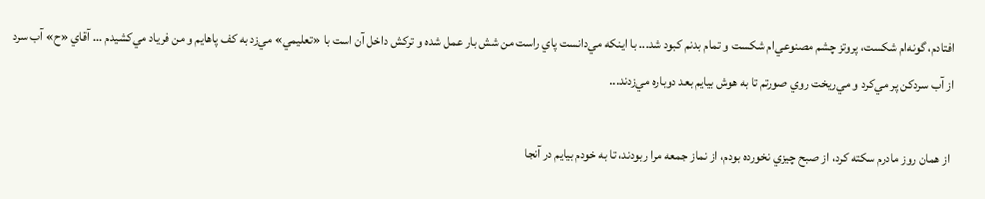افتادم، گونه‌ام شكست، پروتز چشم مصنوعي‌ام شكست و تمام بدنم كبود شد... با اينكه مي‌دانست پاي راست من شش بار عمل شده و تركش داخل آن است با «تعليمي» مي‌‌زد به كف پاهايم و من فرياد مي‌كشيدم ... آقاي «ح» آب سرد از آب سردكن پر مي‌كرد و مي‌ريخت روي صورتم تا به هوش بيايم بعد دوباره مي‌زدند...

 از همان روز مادرم سكته كرد، از صبح چيزي نخورده بودم، از نماز جمعه مرا ربودند، تا به خودم بيايم در آنجا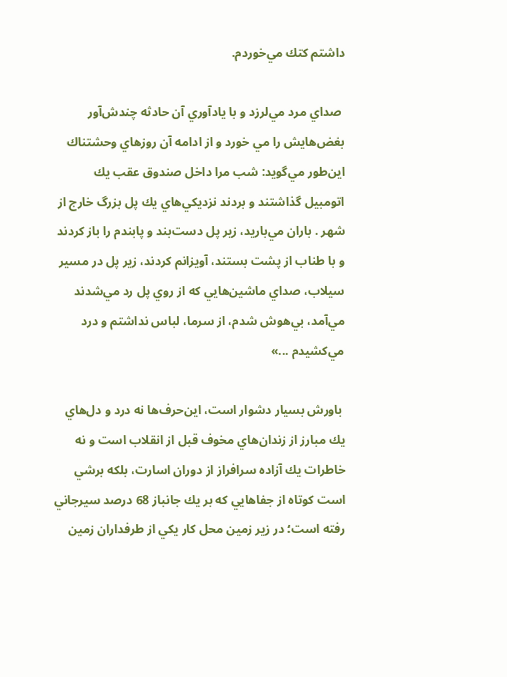داشتم كتك مي‌خوردم.

 صداي مرد مي‌لرزد و با يادآوري آن حادثه‌ چندش‌آور بغض‌ها‌يش را مي خورد و از ادامه آن روزهاي وحشتناك اين‌طور مي‌گويد: شب مرا داخل صندوق عقب يك اتومبيل گذاشتند و بردند نزديكي‌هاي يك پل بزرگ خارج از شهر . باران مي‌باريد، زير پل دست‌بند و پابندم را باز كردند و با طناب از پشت بستند، آويزانم كردند، زير پل در مسير سيلاب، صداي ماشين‌هايي كه از روي پل رد مي‌شدند مي‌آمد، بي‌هوش شدم، از سرما، لباس نداشتم و درد مي‌كشيدم ...»

 باورش بسيار دشوار است، اين‌حرف‌ها نه درد و دل‌هاي يك مبارز از زندان‌هاي مخوف قبل از انقلاب است و نه خاطرات يك آزاده سرافراز از دوران اسارت، بلكه برشي است كوتاه از جفاهايي كه بر يك جانباز 68 درصد سيرجاني رفته است؛ در زير زمين محل كار يكي از طرفداران زمين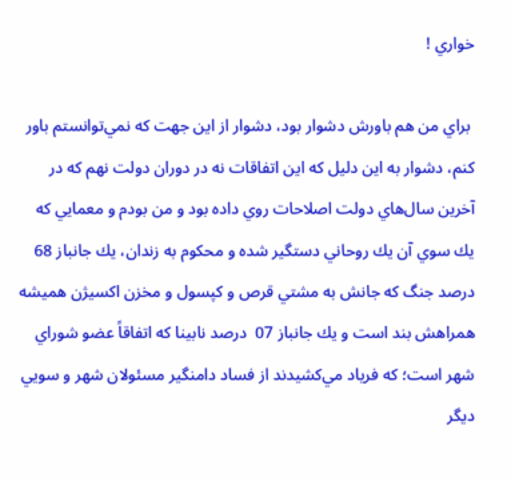خواري !

 براي من هم باورش دشوار بود، دشوار از اين جهت كه نمي‌توانستم باور كنم، دشوار به اين دليل كه اين اتفاقات نه در دوران دولت نهم كه در آخرين سال‌هاي دولت اصلاحات روي داده بود و من بودم و معمايي كه يك سوي آن يك روحاني دستگير شده و محكوم به زندان، يك جانباز 68 درصد جنگ كه جانش به مشتي قرص و كپسول و مخزن اكسيژن هميشه همراهش بند است و يك جانباز 07  درصد نابينا كه اتفاقاً عضو شوراي شهر است؛ كه فرياد مي‌كشيدند از فساد دامنگير مسئولان شهر و سويي ديگر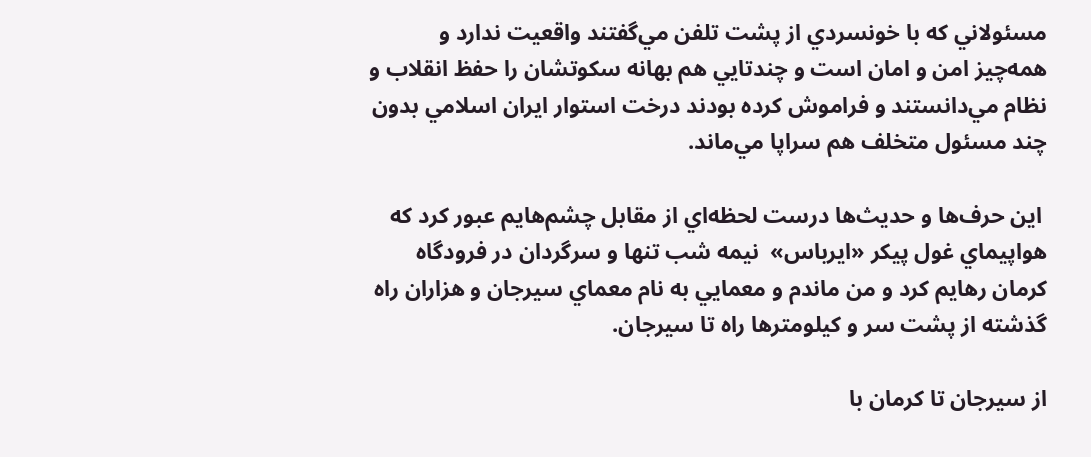مسئولاني كه با خونسردي از پشت تلفن مي‌گفتند واقعيت ندارد و همه‌چيز امن و امان است و چندتايي هم بهانه سكوتشان را حفظ انقلاب و نظام مي‌دانستند و فراموش كرده بودند درخت استوار ايران اسلامي بدون چند مسئول متخلف هم سراپا مي‌ماند.

 اين حرف‌ها و حديث‌ها درست لحظه‌اي از مقابل چشم‌هايم عبور كرد كه هواپيماي غول پيكر «ايرباس»  نيمه شب تنها و سرگردان در فرودگاه كرمان رهايم كرد و من ماندم و معمايي به نام معماي سيرجان و هزاران راه گذشته از پشت سر و كيلومتر‌ها راه تا سيرجان.

از سيرجان تا كرمان با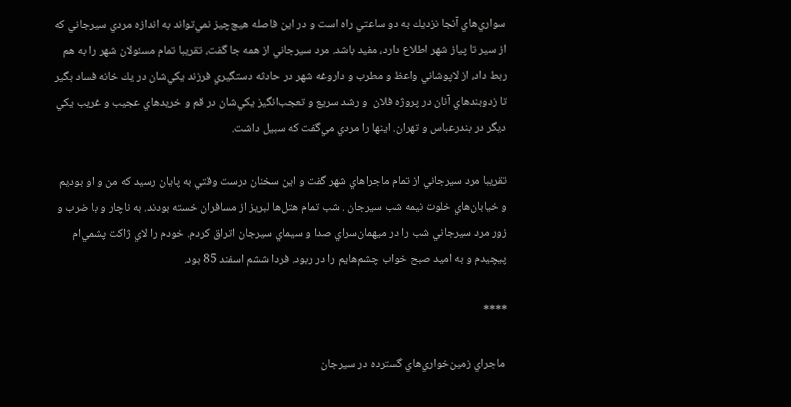سواري‌هاي آنجا نزديك به دو ساعتي راه است و در اين فاصله هيچ‌چيز نمي‌تواند به اندازه مردي سيرجاني كه از سير تا پياز شهر اطلاع دارد، مفيد باشد. مرد سيرجاني از همه جا گفت، تقريبا تمام مسئولان شهر را به هم ربط داد، از لاپوشاني واعظ و مطرب و داروغه شهر در حادثه دستگيري فرزند يكي‌شان در يك خانه فساد بگير تا زدو‌بندهاي آنان در پروژه فلان  و رشد سريع و تعجب‌انگيز يكي‌‌شان در قم و خريدهاي عجيب و غريب يكي ديگر در بندرعباس و تهران. اينها را مردي مي‌گفت كه سبيل داشت.

تقريبا مرد سيرجاني از تمام ماجراهاي شهر گفت و اين سخنان درست وقتي به پايان رسيد كه من و او بوديم و خيابان‌هاي خلوت نيمه شب سيرجان . شب تمام هتل‌ها لبريز از مسافران خسته بودند. به ناچار و با ضرب ‌و زور مرد سيرجاني شب را در ميهمان‌سراي صدا و سيماي سيرجان اتراق كردم. خودم را لاي ژاكت پشمي‌ام پيچيدم و به اميد صبح خواب چشم‌هايم را در ربود. فردا ششم اسفند 85 بود.

****

 ماجراي زمين‌خواري‌هاي گسترده در سيرجان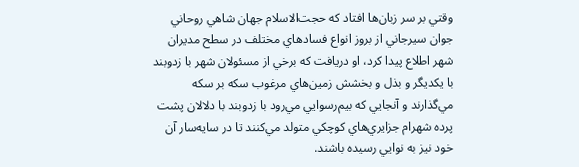وقتي بر سر زبان‌ها افتاد كه حجت‌الاسلام جهان شاهي روحاني جوان سيرجاني از بروز انواع فسادهاي مختلف در سطح مديران شهر اطلاع پيدا كرد، او دريافت كه برخي از مسئولان شهر با زدو‌بند با يكديگر و بذل و بخشش زمين‌هاي مرغوب سكه بر سكه مي‌گذارند و آنجايي كه بيم‌رسوايي مي‌رود با زد‌وبند با دلالان پشت پرده شهرام جزايري‌هاي كوچكي متولد مي‌كنند تا در سايه‌سار آن خود نيز به نوايي رسيده باشند.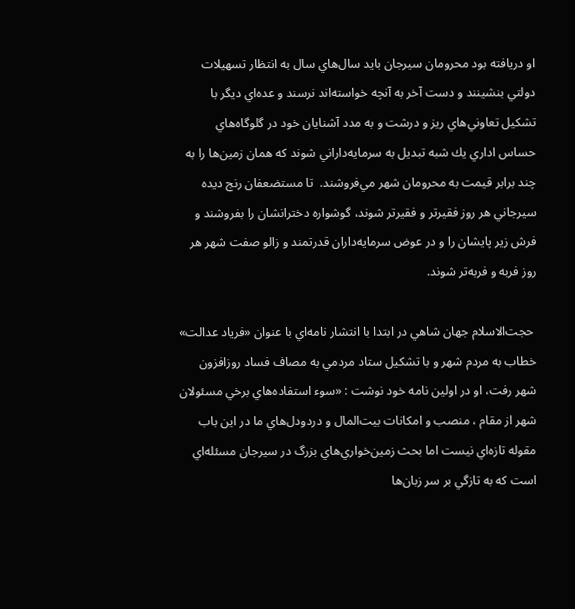او دريافته بود محرومان سيرجان بايد سال‌هاي سال به انتظار تسهيلات دولتي بنشينند و دست آخر به آنچه خواسته‌اند نرسند و عده‌اي ديگر با تشكيل تعاوني‌هاي ريز و درشت و به مدد آشنايان خود در گلوگا‌ه‌هاي حساس اداري يك شبه تبديل به سرمايه‌داراني شوند كه همان زمين‌‌ها را به چند برابر قيمت به محرومان شهر مي‌فروشند.  تا مستضعفان رنج ديده سيرجاني هر روز فقير‌تر و فقيرتر شوند، گوشواره دخترانشان را بفروشند و فرش زير پايشان را و در عوض سرمايه‌داران قدرتمند و زالو صفت شهر هر روز فربه و فربه‌تر شوند.

 حجت‌الاسلام جهان شاهي در ابتدا با انتشار نامه‌اي با عنوان «فرياد عدالت» خطاب به مردم شهر و با تشكيل ستاد مردمي به مصاف فساد روزافزون شهر رفت، او در اولين نامه خود نوشت : «سوء استفاده‌هاي برخي مسئولان شهر از مقام ، منصب و امكانات بيت‌المال و دردو‌دل‌هاي ما در اين باب مقوله تازه‌اي نيست اما بحث زمين‌خواري‌هاي بزرگ در سيرجان مسئله‌اي است كه به تاز‌گي بر سر زبان‌ها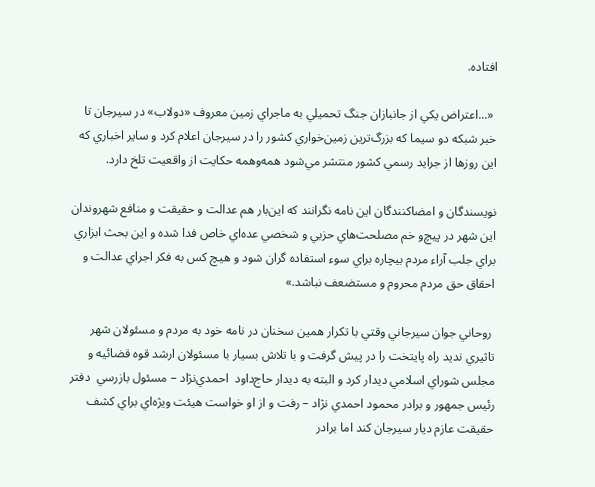افتاده.

 «...اعتراض يكي از جانبازان جنگ تحميلي به ماجراي زمين معروف «دولاب» در سيرجان تا خبر شبكه دو سيما كه بزرگ‌ترين زمين‌خواري كشور را در سيرجان اعلام كرد و ساير اخباري كه اين روزها از جرايد رسمي كشور منتشر مي‌شود همه‌وهمه حكايت از واقعيت تلخ دارد.

نويسندگان و امضا‌كنندگان اين نامه نگرانند كه اين‌بار هم عدالت و حقيقت و منافع شهروندان اين شهر در پيچ‌و خم مصلحت‌هاي حزبي و شخصي عده‌اي خاص فدا شده و اين بحث ابزاري براي جلب آراء مردم بيچاره براي سوء استفاده‌ گران شود و هيچ كس به فكر اجراي عدالت و احقاق حق مردم محروم و مستضعف نباشد.»

 روحاني جوان سيرجاني وقتي با تكرار همين سخنان در نامه خود به مردم و مسئولان شهر تاثيري نديد راه پايتخت را در پيش گرفت و با تلاش بسيار با مسئولان ارشد قوه قضائيه و مجلس شوراي اسلامي ديدار كرد و البته به ديدار حاج‌داود  احمد‌ي‌نژاد – مسئول بازرسي  دفتر رئيس جمهور و برادر محمود احمدي نژاد – رفت و از او خواست هيئت ويژه‌اي براي كشف حقيقت عازم ديار سيرجان كند اما برادر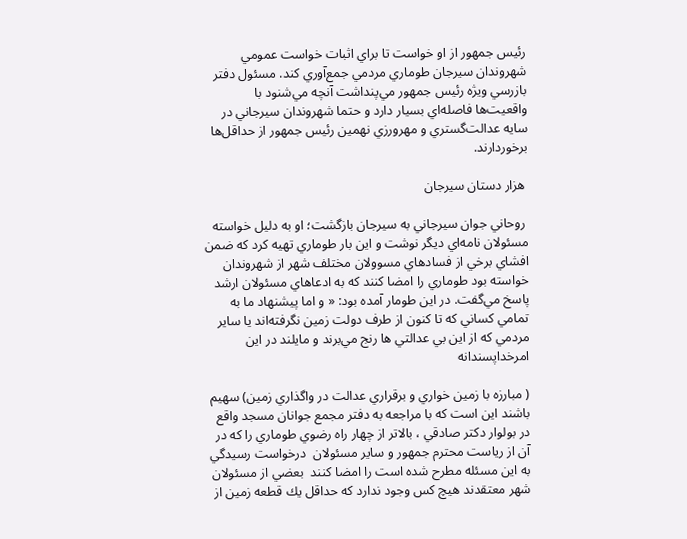رئيس جمهور از او خواست تا براي اثبات خواست عمومي شهروندان سيرجان طوماري مردمي جمع‌آوري كند. مسئول دفتر بازرسي ويژه رئيس جمهور مي‌پنداشت آنچه مي‌شنود با واقعيت‌ها فاصله‌اي بسيار دارد و حتما شهروندان سيرجاني در سايه عدالت‌گستري و مهرورزي نهمين رئيس جمهور از حداقل‌ها بر‌خوردارند.

 هزار دستان سيرجان

 روحاني جوان سيرجاني به سيرجان بازگشت؛ او به دليل خواسته مسئولان نامه‌اي ديگر نوشت و اين بار طوماري تهيه كرد كه ضمن افشاي برخي از فسادهاي مسوولان مختلف شهر از شهروندان خواسته بود طوماري را امضا كنند كه به ادعاهاي مسئولان ارشد پاسخ مي‌گفت. در اين طومار آمده بود: « و اما پيشنهاد ما به تمامي كساني كه تا كنون از طرف دولت زمين نگرفته‌اند يا ساير مردمي كه از اين بي عدالتي ها رنج مي‌برند و مايلند در اين امرخداپسندانه

( مبارزه با زمين خواري و برقراري عدالت در واگذاري زمين) سهيم باشند اين است كه با مراجعه به دفتر مجمع جوانان مسجد واقع در بولوار دكتر صادقي ،‌ بالاتر از چهار راه رضوي طوماري را كه در آن از رياست محترم جمهور و ساير مسئولان  درخواست رسيدگي به اين مسئله مطرح شده است را امضا كنند  بعضي از مسئولان شهر معتقدند هيچ كس وجود ندارد كه حداقل يك قطعه زمين از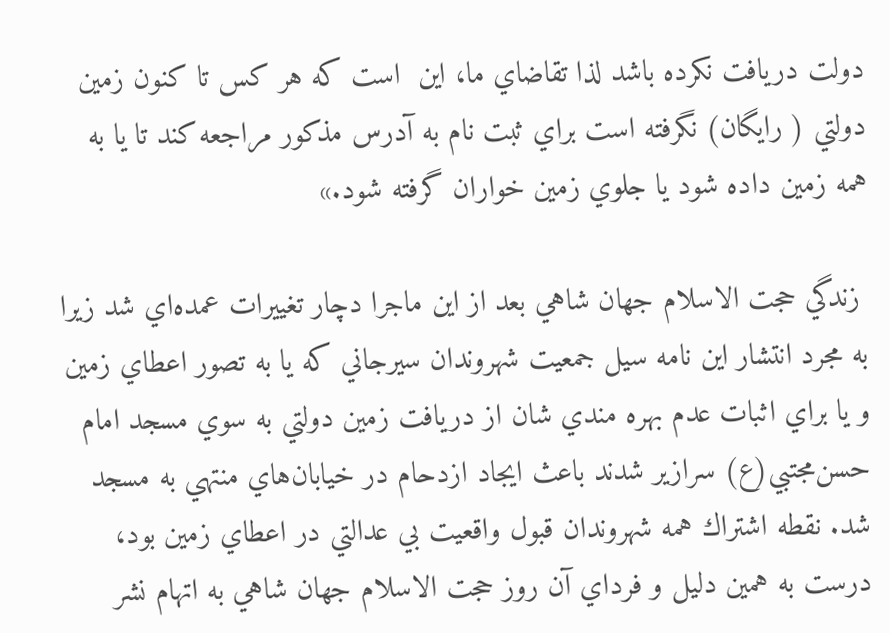دولت دريافت نكرده باشد لذا تقاضاي ما، اين  است كه هر كس تا كنون زمين دولتي ( رايگان) نگرفته است براي ثبت نام به آدرس مذكور مراجعه كند تا يا به همه زمين داده شود يا جلوي زمين خواران گرفته شود.»

 زندگي حجت الاسلام جهان شاهي بعد از اين ماجرا دچار تغييرات عمده‌اي شد زيرا به مجرد انتشار اين نامه سيل جمعيت شهروندان سيرجاني كه يا به تصور اعطاي زمين و يا براي اثبات عدم بهره مندي شان از دريافت زمين دولتي به سوي مسجد امام حسن‌مجتبي(ع) سرازير شدند باعث ايجاد ازدحام در خيابان‌هاي منتهي به مسجد شد. نقطه اشتراك همه شهروندان قبول واقعيت بي عدالتي در اعطاي زمين بود، درست به همين دليل و فرداي آن روز حجت الاسلام جهان شاهي به اتهام نشر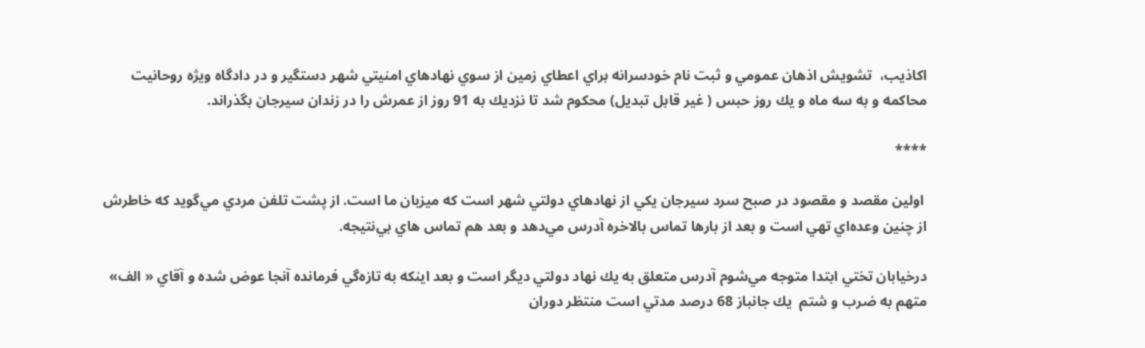اكاذيب،  تشويش اذهان عمومي و ثبت نام خودسرانه براي اعطاي زمين از سوي نهادهاي امنيتي شهر دستگير و در دادگاه ويژه روحانيت محاكمه و به سه ماه و يك روز حبس ( غير قابل تبديل) محكوم شد تا نزديك به 91 روز از عمرش را در زندان سيرجان بگذراند.

****

 اولين مقصد و مقصود در صبح سرد سيرجان يكي از نهادهاي دولتي شهر است كه ميزبان ما است. از پشت تلفن مردي مي‌گويد كه خاطرش از چنين وعده‌اي تهي است و بعد از بارها تماس بالاخره آدرس مي‌دهد و بعد هم تماس هاي بي‌نتيجه.

درخيابان تختي ابتدا متوجه مي‌شوم آدرس متعلق به يك نهاد دولتي ديگر است و بعد اينكه به تازه‌گي فرمانده آنجا عوض شده و آقاي « الف» متهم به ضرب و شتم  يك جانباز 68 درصد مدتي است منتظر دوران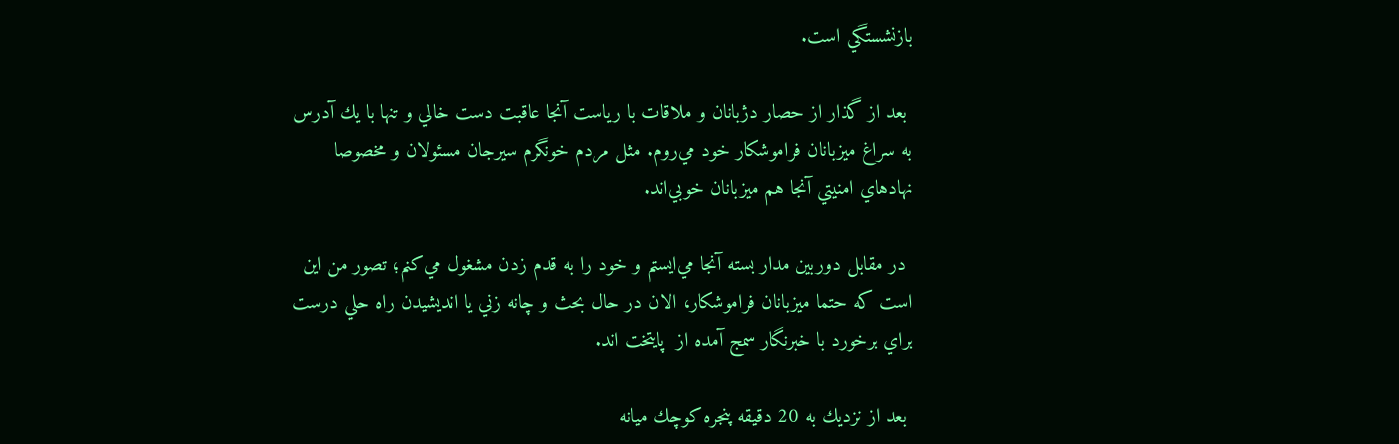بازنشستگي است.

 بعد از گذار از حصار دژبانان و ملاقات با رياست آنجا عاقبت دست خالي و تنها با يك آدرس به سراغ ميزبانان فراموشكار خود مي‌روم. مثل مردم خونگرم سيرجان مسئولان و مخصوصا نهادهاي امنيتي آنجا هم ميزبانان خوبي‌اند.

 در مقابل دوربين مدار بسته آنجا مي‌ايستم و خود را به قدم زدن مشغول مي‌كنم؛ تصور من اين است كه حتما ميزبانان فراموشكار، الان در حال بحث و چانه زني يا انديشيدن راه حلي درست براي برخورد با خبرنگار سمج آمده‌ از  پايتخت اند.

 بعد از نزديك به 20 دقيقه پنجره كوچك ميانه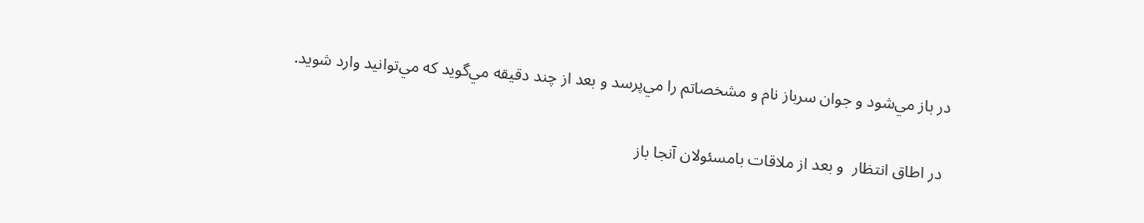در باز مي‌شود و جوان سرباز نام و مشخصاتم را مي‌پرسد و بعد از چند دقيقه مي‌گويد كه مي‌توانيد وارد شويد.

 در اطاق انتظار  و بعد از ملاقات بامسئولان آنجا باز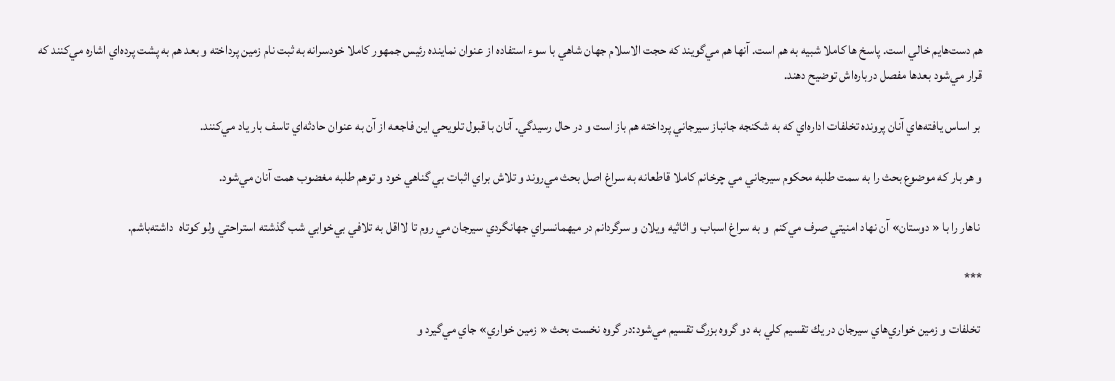هم دست‌هايم خالي است. پاسخ ها كاملا شبيه به هم است. آنها هم مي‌گويند كه حجت الاسلام جهان شاهي با سوء استفاده از عنوان نماينده رئيس جمهور كاملا خودسرانه به ثبت نام زمين پرداخته و بعد هم به پشت پرده‌اي اشاره مي‌كنند كه قرار مي‌شود بعدها مفصل درباره‌اش توضيح دهند.

 بر اساس يافته‌هاي آنان پرونده تخلفات اداره‌اي كه به شكنجه جانباز سيرجاني پرداخته هم باز است و در حال رسيدگي. آنان با قبول تلويحي اين فاجعه از آن به عنوان حادثه‌اي تاسف بار ياد مي‌كنند.

و هر بار كه موضوع بحث را به سمت طلبه محكوم سيرجاني مي چرخانم كاملا قاطعانه به سراغ اصل بحث مي‌روند و تلاش براي اثبات بي گناهي خود و توهم طلبه مغضوب همت آنان مي‌شود.

 ناهار را با « دوستان» آن نهاد امنيتي صرف مي‌كنم  و به سراغ اسباب و اثاثيه ويلان و سرگردانم در ميهمانسراي جهانگردي سيرجان مي روم تا لااقل به تلافي بي‌خوابي شب گذشته استراحتي ولو كوتاه  داشته‌باشم.

***

 تخلفات و زمين خواري‌هاي سيرجان در يك تقسيم كلي به دو گروه بزرگ تقسيم مي‌شود:در گروه نخست بحث « زمين خواري» جاي مي‌گيرد و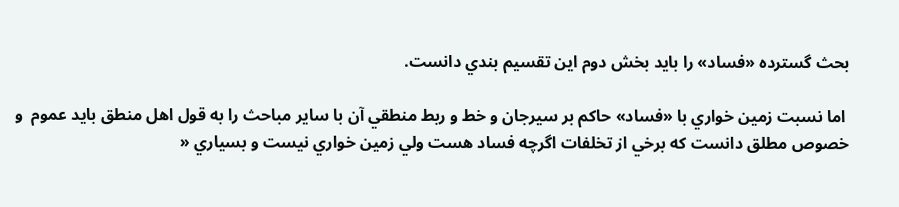بحث گسترده «فساد» را بايد بخش دوم اين تقسيم بندي دانست.

 اما نسبت زمين خواري با «فساد» حاكم بر سيرجان و خط و ربط منطقي آن با ساير مباحث را به قول اهل منطق بايد عموم  و خصوص مطلق دانست كه برخي از تخلفات اگرچه فساد هست ولي زمين خواري نيست و بسياري «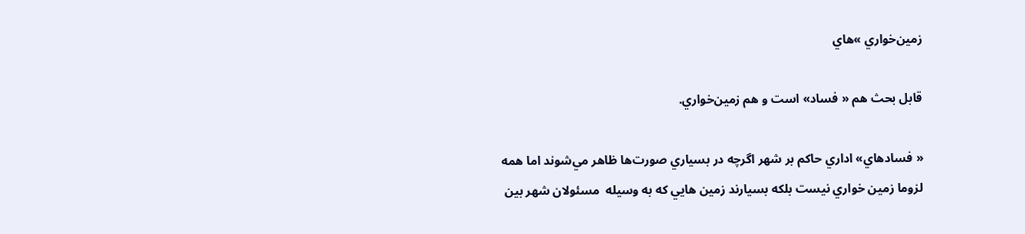زمين‌خواري »هاي

قابل بحث هم « فساد» است و هم زمين‌خواري.

« فسادهاي» اداري حاكم بر شهر اگرچه در بسياري صورت‌ها ظاهر مي‌شوند اما همه لزوما زمين خواري نيست بلكه بسيارند زمين هايي كه به وسيله  مسئولان شهر بين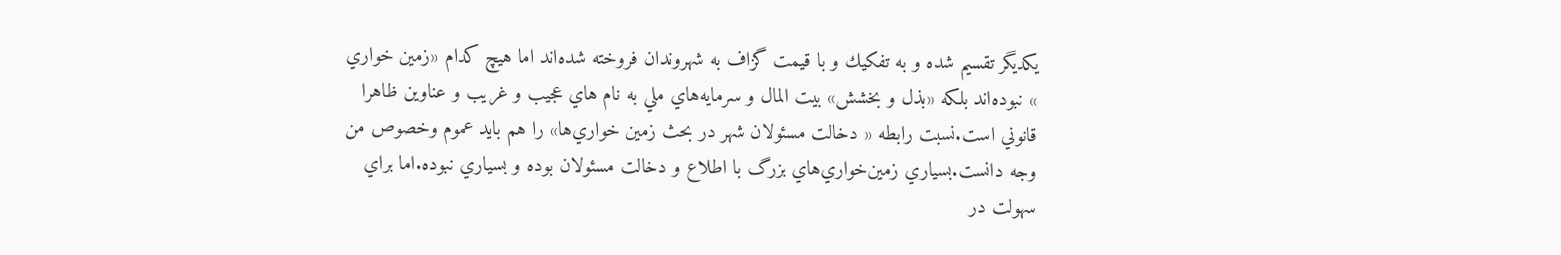يكديگر تقسيم شده و به تفكيك و با قيمت گزاف به شهروندان فروخته شده‌اند اما هيچ كدام «زمين خواري » نبوده‌اند بلكه «بذل و بخشش» بيت المال و سرمايه‌هاي ملي به نام هاي عجيب و غريب و عناوين ظاهرا  قانوني است.نسبت رابطه « دخالت مسئولان شهر در بحث زمين خواري‌ها» را هم بايد عموم وخصوص من وجه دانست.بسياري زمين‌خواري‌هاي بزرگ با اطلاع و دخالت مسئولان بوده و بسياري نبوده.اما براي سهولت در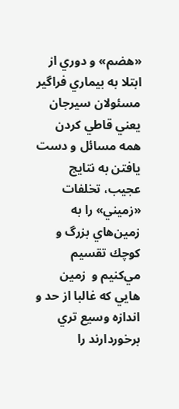«هضم» و دوري از ابتلا به بيماري فراگير مسئولان سيرجان يعني قاطي كردن همه مسائل و دست يافتن به نتايج عجيب، تخلفات «زميني» را به زمين‌هاي بزرگ و كوچك تقسيم مي‌كنيم و  زمين هايي كه غالبا از حد و اندازه وسيع تري برخوردارند را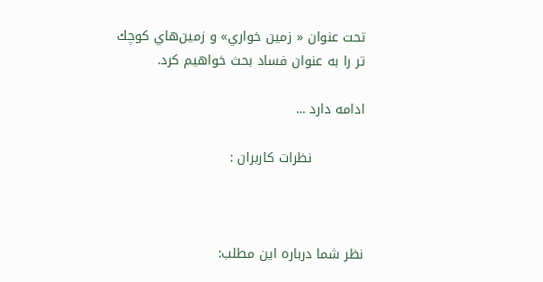تحت عنوان « زمين خواري» و زمين‌هاي كوچك تر را به عنوان فساد بحث خواهيم كرد.

ادامه دارد ...

            نظرات کاربران :



نظر شما درباره اين مطلب: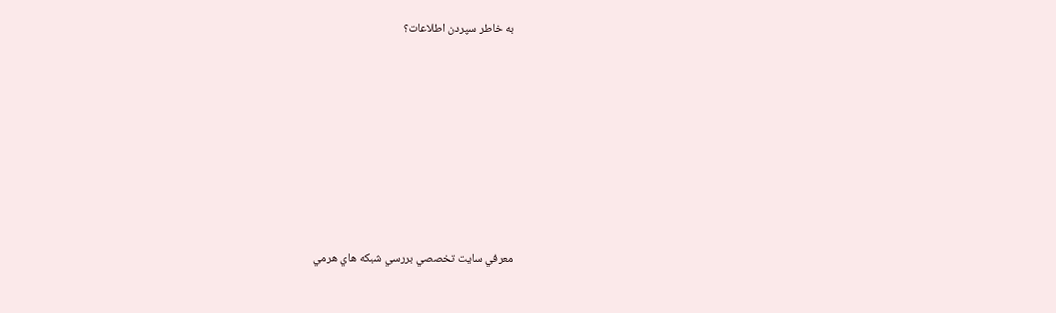به خاطر سپردن اطلاعات؟









معرفي سايت تخصصي بررسي شبكه هاي هرمي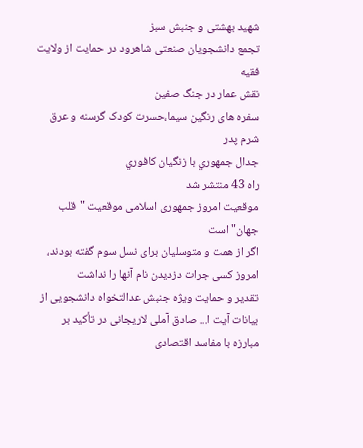شهید بهشتی و جنبش سبز
تجمع دانشجویان صنعتی شاهرود در حمایت از ولایت فقیه
نقش عمار در جنگ صفین
سفره های رنگین سیما،حسرت کودک گرسنه و عرق شرم پدر
جدال جمهوري با زنگيان کافوري
راه 43 منتشر شد
موقعیت امروز جمهوری اسلامی موقعیت "قلب جهان" است
اگر از همت و متوسلیان برای نسل سوم گفته بودند، امروز کسی جرات دزدیدن نام آنها را نداشت
تقدیر و حمایت ویژه جنبش عدالتخواه دانشجویی از بیانات آیت ا... صادق آملی لاریجانی در تأکید بر مبارزه با مفاسد اقتصادی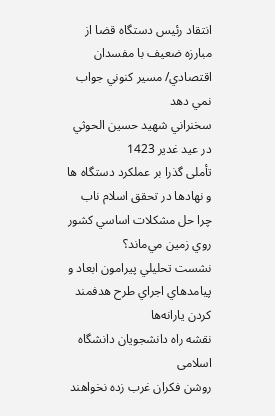انتقاد رئيس دستگاه قضا از مبارزه ضعيف با مفسدان اقتصادي/ مسير كنوني جواب نمي دهد
سخنراني شهيد حسين الحوثي در عيد غدير 1423
تأملی گذرا بر عملکرد دستگاه ها و نهادها در تحقق اسلام ناب
چرا حل مشكلات اساسي كشور روي زمين مي‌ماند؟
نشست تحليلي پيرامون ابعاد و پيامدهاي اجراي طرح هدفمند كردن يارانه‌ها
نقشه راه دانشجویان دانشگاه اسلامی
روشن فکران غرب زده نخواهند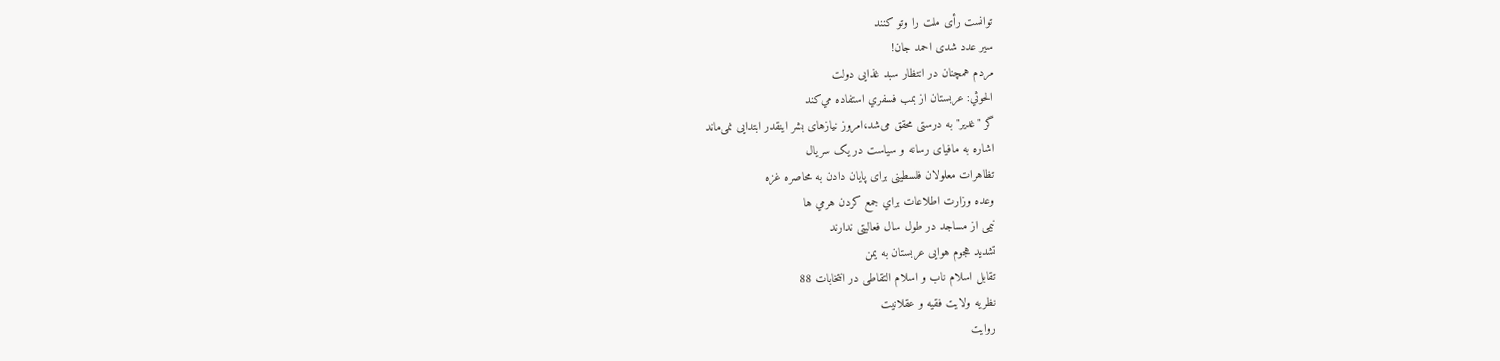توانست رأی ملت را وتو کنند
سیر عدد شدی احمد جان!
مردم همچنان در انتظار سبد غذایی دولت
الحوثي: عربستان از بمب فسفري استفاده مي‌کند
گر "غدیر" به درستی محقق می‌شد،امروز نیازهای بشر اینقدر ابتدایی نمی‌ماند
اشاره به مافیای رسانه و سیاست در یک سریال
تظاهرات معلولان فلسطینی برای پایان دادن به محاصره غزه
وعده وزارت اطلاعات براي جمع كردن هرمي ها
نیمی از مساجد در طول سال فعالیتی ندارند
تشدید هجوم هوایی عربستان به یمن
تقابل اسلام ناب و اسلام التقاطی در انتخابات 88
نظریه ولایت فقیه و عقلانیت
روایت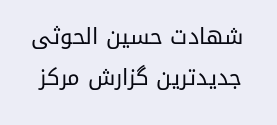شهادت حسین الحوثی
جديدترين گزارش مركز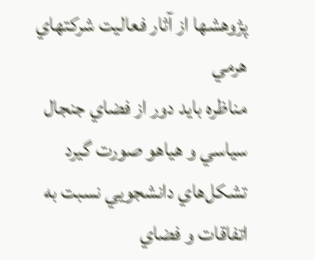پژوهشها از آثار فعاليت شركتهاي هرمي
مناظره بايد دور از فضاي جنجال سياسي و هياهو صورت گيرد
تشكل‌هاي دانشجويي نسبت به اتفاقات و فضاي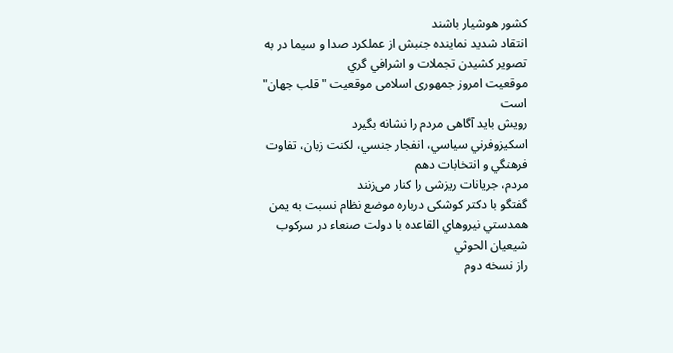كشور هوشيار باشند
انتقاد شديد نماينده جنبش از عملکرد صدا و سيما در به تصوير کشيدن تجملات و اشرافي گري
موقعیت امروز جمهوری اسلامی موقعیت "قلب جهان" است
رویش باید آگاهی مردم را نشانه بگیرد
اسكيزوفرني سياسي، انفجار جنسي، لكنت زبان، تفاوت فرهنگي و انتخابات دهم
مردم، جریانات ریزشی را كنار می‌زنند
گفتگو با دکتر کوشکی درباره موضع نظام نسبت به یمن
همدستي نيروهاي القاعده با دولت صنعاء در سركوب شيعيان الحوثي
راز نسخه دوم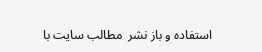استفاده و باز نشر  مطالب سايت با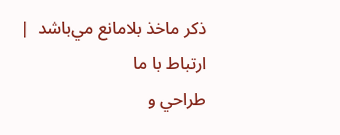ذکر ماخذ بلامانع مي‌باشد  |  ارتباط با ما
طراحي و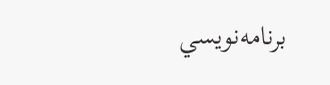برنامه‌نويسي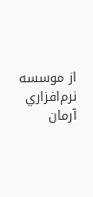از موسسه نرم‌افزاري آرمان